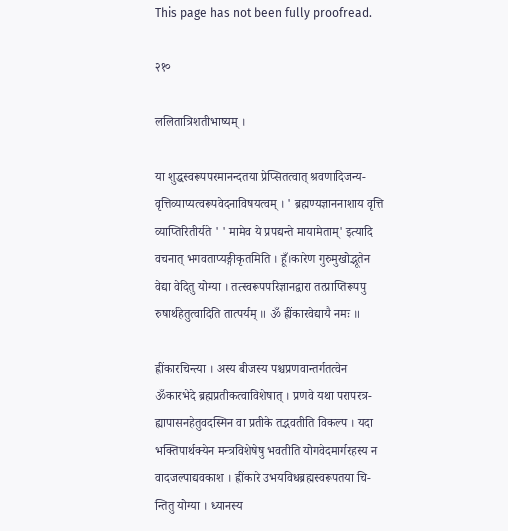This page has not been fully proofread.

२१०

ललितात्रिशतीभाष्यम् ।

या शुद्धस्वरूपपरमानन्दतया प्रेप्सितत्वात् श्रवणादिजन्य-
वृत्तिव्याप्यत्वरूपवेदनाविषयत्वम् । ' ब्रह्मण्यज्ञाननाशाय वृत्ति
व्याप्तिरितीर्यते ' ' मामेव ये प्रपद्यन्ते मायामेताम्' इत्यादि
वचनात् भगवताप्यङ्गीकृतमिति । हूँ।कारेण गुरुमुखोद्भूतेन
वेद्या वेदितु योग्या । तत्स्वरूपपरिज्ञानद्वारा तत्प्राप्तिरूपपु
रुषार्थहेतुत्वादिति तात्पर्यम् ॥ ॐ ह्रींकारवेद्यायै नमः ॥

ह्रींकारचिन्त्या । अस्य बीजस्य पश्चप्रणवान्तर्गतत्वेन
ॐकारभेदे ब्रह्मप्रतीकत्वाविशेषात् । प्रणवे यथा परापरत्र-
ह्यापासनहेतुवदस्मिन वा प्रतीके तद्भवतीति विकल्प । यदा
भक्तिपार्थक्येन मन्त्रविशेषेषु भवतीति योगवेदमार्गरहस्य न
वादजल्पाद्यवकाश । ह्रींकारे उभयविधब्रह्मस्वरूपतया चि-
न्तितु योग्या । ध्यानस्य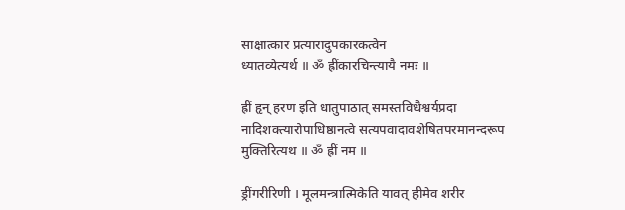साक्षात्कार प्रत्यारादुपकारकत्वेन
ध्यातव्येत्यर्थ ॥ ॐ ह्रींकारचिन्त्यायै नमः ॥

ह्रीं हृन् हरण इति धातुपाठात् समस्तविधैश्वर्यप्रदा
नादिशक्त्यारोपाधिष्ठानत्वे सत्यपवादावशेषितपरमानन्दरूप
मुक्तिरित्यथ ॥ ॐ ह्रीं नम ॥

ड्रींगरीरिणी । मूलमन्त्रात्मिकेति यावत् हीमेव शरीर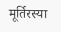मूर्तिरस्या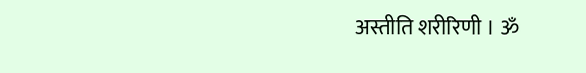अस्तीति शरीरिणी । ॐ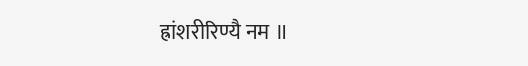ह्रांशरीरिण्यै नम ॥